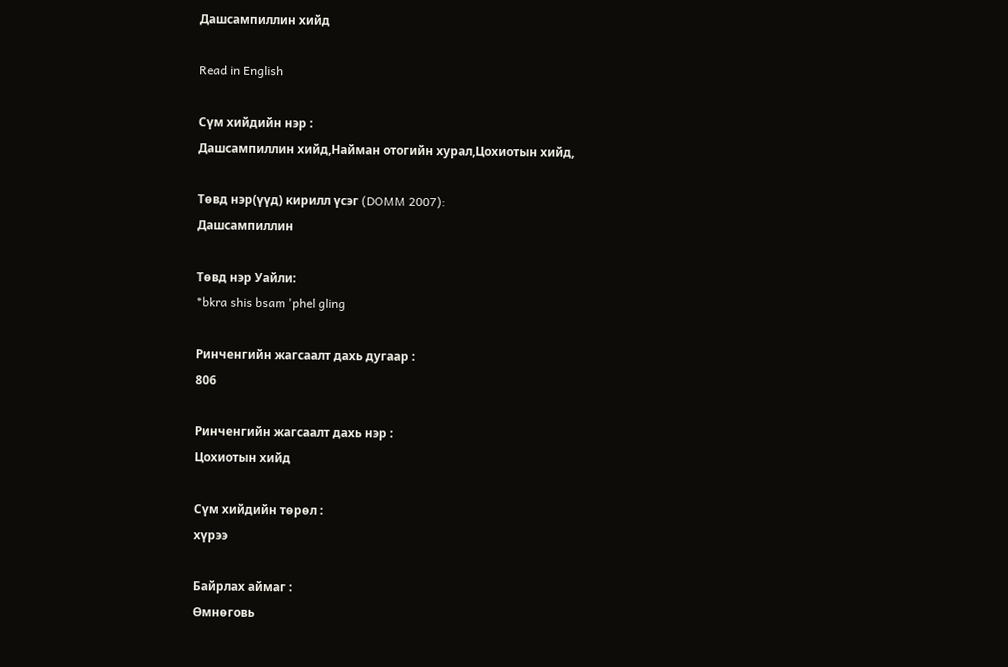Дашсампиллин хийд

Read in English

Сүм хийдийн нэр :
Дашсампиллин хийд,Найман отогийн хурал,Цохиотын хийд,

Төвд нэр(үүд) кирилл үсэг (DOMM 2007):
Дашсампиллин

Төвд нэр Уайли:
*bkra shis bsam 'phel gling

Ринченгийн жагсаалт дахь дугаар :
806

Ринченгийн жагсаалт дахь нэр :
Цохиотын хийд

Сүм хийдийн төрөл :
хүрээ

Байрлах аймаг :
Өмнөговь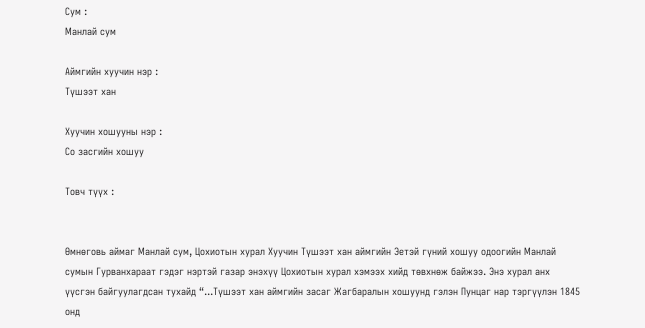Сум :
Манлай сум

Аймгийн хуучин нэр :
Түшээт хан

Хуучин хошууны нэр :
Со засгийн хошуу

Товч түүх :


Өмнөговь аймаг Манлай сум, Цохиотын хурал Хуучин Түшээт хан аймгийн Эетэй гүний хошуу одоогийн Манлай сумын Гурванхараат гэдэг нэртэй газар энэхүү Цохиотын хурал хэмээх хийд төвхнөж байжээ. Энэ хурал анх үүсгэн байгуулагдсан тухайд “...Түшээт хан аймгийн засаг Жагбаралын хошуунд гэлэн Пунцаг нар тэргүүлэн 1845 онд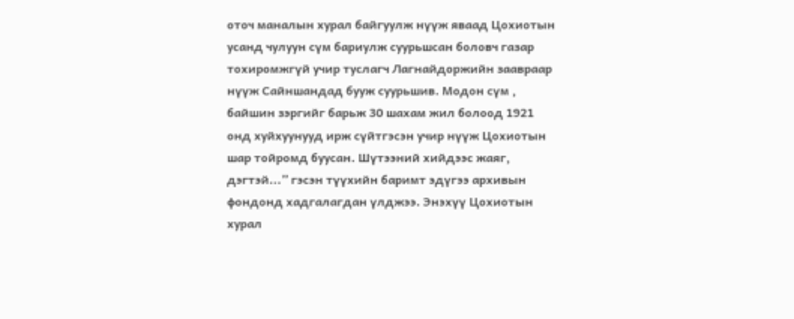оточ маналын хурал байгуулж нүүж яваад Цохиотын усанд чулуун сүм бариулж суурьшсан боловч газар тохиромжгүй учир туслагч Лагнайдоржийн заавраар нүүж Сайншандад бууж суурьшив. Модон сүм , байшин зэргийг барьж 30 шахам жил болоод 1921 онд хуйхуунууд ирж сүйтгэсэн учир нүүж Цохиотын шар тойромд буусан. Шүтээний хийдээс жаяг, дэгтэй...” гэсэн түүхийн баримт эдүгээ архивын фондонд хадгалагдан үлджээ. Энэхүү Цохиотын хурал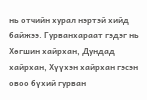нь отчийн хурал нэртэй хийд байжээ. Гурванхараат гэдэг нь Хөгшин хайрхан, Дундад хайрхан, Хүүхэн хайрхан гэсэн овоо бүхий гурван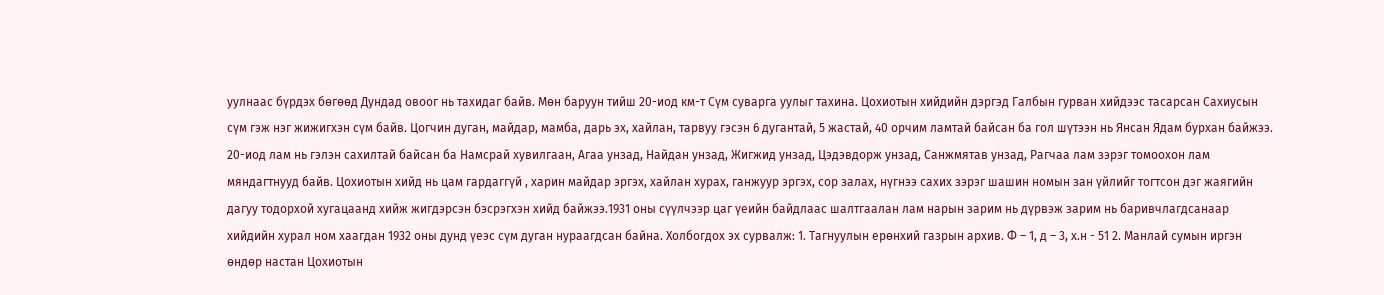уулнаас бүрдэх бөгөөд Дундад овоог нь тахидаг байв. Мөн баруун тийш 20-иод км-т Сүм суварга уулыг тахина. Цохиотын хийдийн дэргэд Галбын гурван хийдээс тасарсан Сахиусын сүм гэж нэг жижигхэн сүм байв. Цогчин дуган, майдар, мамба, дарь эх, хайлан, тарвуу гэсэн 6 дугантай, 5 жастай, 40 орчим ламтай байсан ба гол шүтээн нь Янсан Ядам бурхан байжээ. 20-иод лам нь гэлэн сахилтай байсан ба Намсрай хувилгаан, Агаа унзад, Найдан унзад, Жигжид унзад, Цэдэвдорж унзад, Санжмятав унзад, Рагчаа лам зэрэг томоохон лам мяндагтнууд байв. Цохиотын хийд нь цам гардаггүй , харин майдар эргэх, хайлан хурах, ганжуур эргэх, сор залах, нүгнээ сахих зэрэг шашин номын зан үйлийг тогтсон дэг жаягийн дагуу тодорхой хугацаанд хийж жигдэрсэн бэсрэгхэн хийд байжээ.1931 оны сүүлчээр цаг үеийн байдлаас шалтгаалан лам нарын зарим нь дүрвэж зарим нь баривчлагдсанаар хийдийн хурал ном хаагдан 1932 оны дунд үеэс сүм дуган нураагдсан байна. Холбогдох эх сурвалж: 1. Тагнуулын ерөнхий газрын архив. Ф – 1, д – 3, х.н - 51 2. Манлай сумын иргэн өндөр настан Цохиотын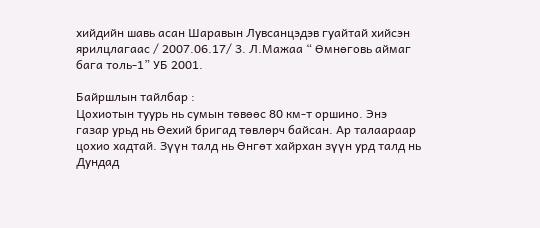хийдийн шавь асан Шаравын Лувсанцэдэв гуайтай хийсэн ярилцлагаас / 2007.06.17/ 3. Л.Мажаа “ Өмнөговь аймаг бага толь-1” УБ 2001.

Байршлын тайлбар :
Цохиотын туурь нь сумын төвөөс 80 км-т оршино. Энэ газар урьд нь Өехий бригад төвлөрч байсан. Ар талаараар цохио хадтай. Зүүн талд нь Өнгөт хайрхан зүүн урд талд нь Дундад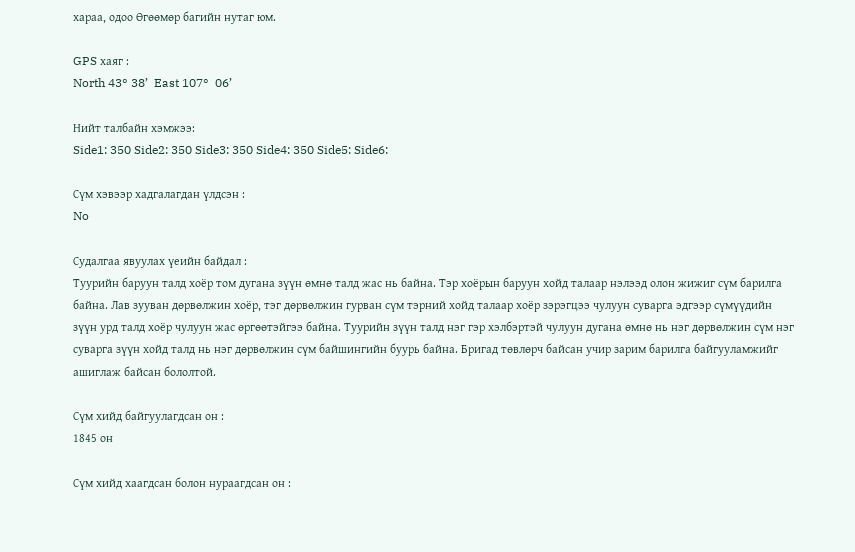хараа, одоо Өгөөмөр багийн нутаг юм.

GPS хаяг :
North 43° 38’  East 107°  06’

Нийт талбайн хэмжээ:
Side1: 350 Side2: 350 Side3: 350 Side4: 350 Side5: Side6:

Сүм хэвээр хадгалагдан үлдсэн :
No

Судалгаа явуулах үеийн байдал :
Туурийн баруун талд хоёр том дугана зүүн өмнө талд жас нь байна. Тэр хоёрын баруун хойд талаар нэлээд олон жижиг сүм барилга байна. Лав зууван дөрвөлжин хоёр, тэг дөрвөлжин гурван сүм тэрний хойд талаар хоёр зэрэгцээ чулуун суварга эдгээр сүмүүдийн зүүн урд талд хоёр чулуун жас өргөөтэйгээ байна. Туурийн зүүн талд нэг гэр хэлбэртэй чулуун дугана өмнө нь нэг дөрвөлжин сүм нэг суварга зүүн хойд талд нь нэг дөрвөлжин сүм байшингийн буурь байна. Бригад төвлөрч байсан учир зарим барилга байгууламжийг ашиглаж байсан бололтой.

Сүм хийд байгуулагдсан он :
1845 он

Сүм хийд хаагдсан болон нураагдсан он :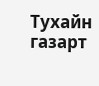Тухайн газарт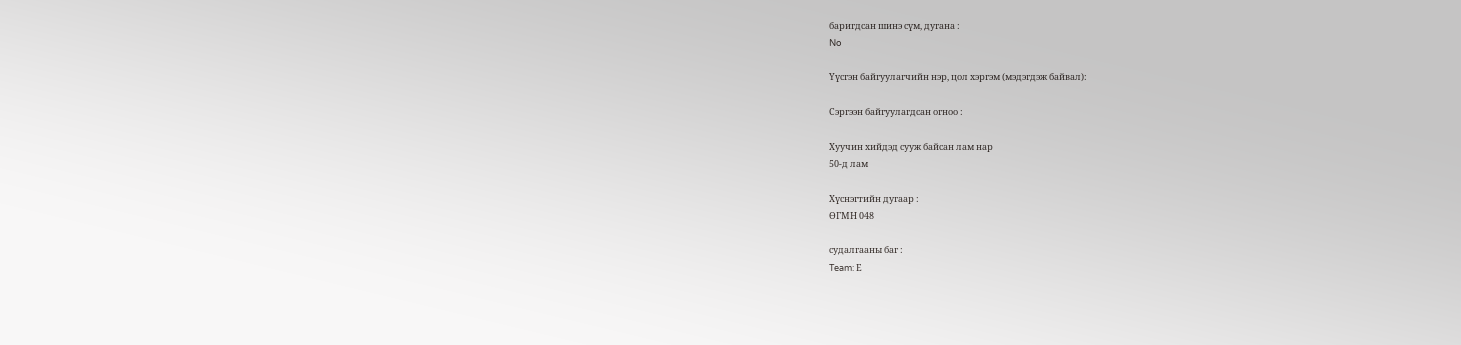баригдсан шинэ сүм, дугана :
No

Үүсгэн байгуулагчийн нэр, цол хэргэм (мэдэгдэж байвал):

Сэргээн байгуулагдсан огноо :

Хуучин хийдэд сууж байсан лам нар
50-д лам

Хүснэгтийн дугаар :
ӨГМН 048

судалгааны баг :
Team: Е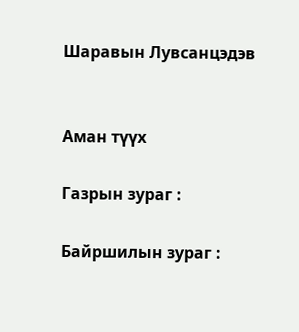Шаравын Лувсанцэдэв


Аман түүх

Газрын зураг :

Байршилын зураг :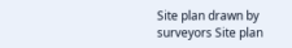Site plan drawn by surveyors Site plan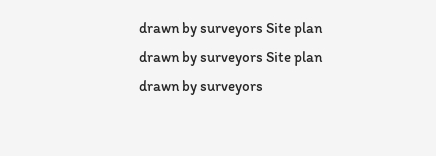drawn by surveyors Site plan drawn by surveyors Site plan drawn by surveyors